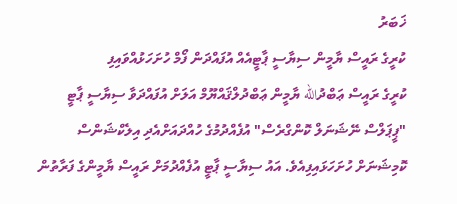ޚަބަރު
ކުރީގެ ރައީސް ޔާމީން ސިޔާސީ ޕާޓީއެއް އުފައްދަން ފޯމް ހުށަހަޅުއްވައިފި
ކުރީގެ ރައީސް ޢަބްދުالله ޔާމީން ޢަބްދުލްޤައްޔޫމް އަލަށް އުފައްދަވާ ސިޔާސީ ޕާޓީ "ޕީޕަލްސް ނޭޝަނަލް ކޮންގްރެސް" އުފެއްދުމުގެ ހުއްދައަށްއެދި އިލެކްޝަންސް ކޮމިޝަނަށް ހުށަހަޅައިފިއެވެ. އައު ސިޔާސީ ޕާޓީ އުފެއްދުމަށް ރައީސް ޔާމީންގެ ފަރާތުން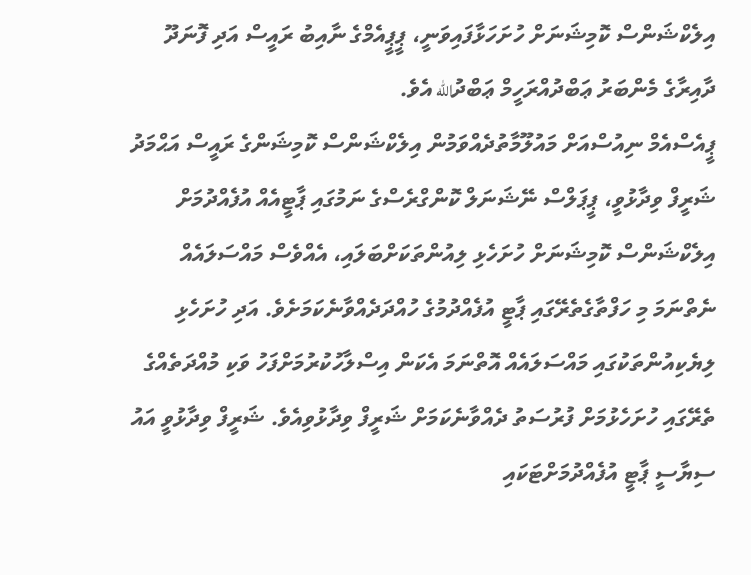އިލެކްޝަންސް ކޮމިޝަނަށް ހުށަހަޅާފައިވަނީ، ޕީޕީއެމްގެ ނާއިބު ރައީސް އަދި ފޮނަދޫ ދާއިރާގެ މެންބަރު ޢަބްދުއްރަހީމް ޢަބްދުالله އެވެ.
ޕީއެސްއެމް ނިއުސްއަށް މައުލޫމާތުދެއްވަމުން އިލެކްޝަންސް ކޮމިޝަންގެ ރައީސް އަޙްމަދު ޝަރީފް ވިދާޅުވީ، ޕީޕަލްސް ނޭޝަނަލް ކޮންގްރެސްގެ ނަމުގައި ޕާޓީއެއް އުފެއްދުމަށް އިލެކްޝަންސް ކޮމިޝަނަށް ހުށަހެޅި ލިއުންތަކަށްބަލައި، އެއްވެސް މައްސަލައެއް ނެތްނަމަ މި ހަފްތާގެތެރޭގައި ޕާޓީ އުފެއްދުމުގެ ހުއްދަދެއްވާނެކަމަށެވެ. އަދި ހުށަހެޅި ލިޔެކިއުންތަކުގައި މައްސަލައެއް އޮތްނަމަ އެކަން އިސްލާހުކުރުމަށްފަހު ވަކި މުއްދަތެއްގެ ތެރޭގައި ހުށަހެޅުމަށް ފުރުސަތު ދެއްވާނެކަމަށް ޝަރީފް ވިދާޅުވިއެވެ. ޝަރީފް ވިދާޅުވީ އައު ސިޔާސީ ޕާޓީ އުފެއްދުމަށްޓަކައި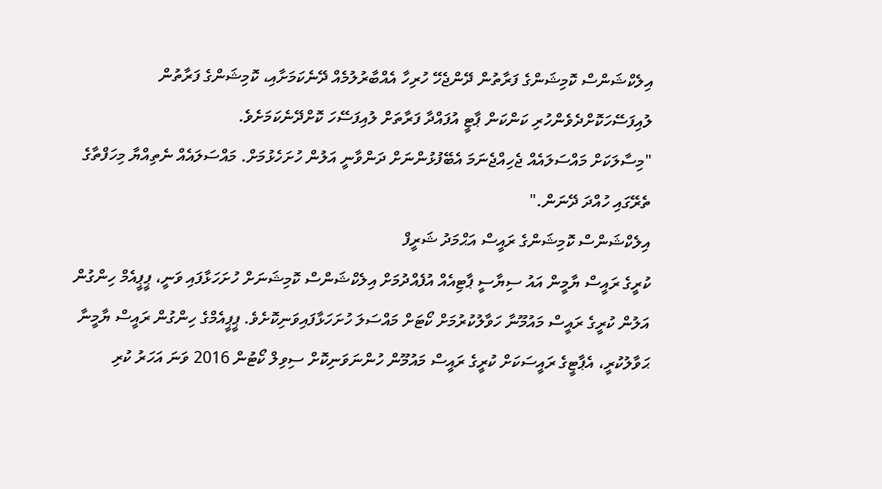އިލެކްޝަންސް ކޮމިޝަންގެ ފަރާތުން ދޭންޖެހޭ ހުރިހާ އެއްބާރުލުމެއް ދޭނެކަމަށާއި، ކޮމިޝަންގެ ފަރާތުން ލުއިފަސޭހަކޮށްދެވެންހުރި ކަންކަން ޕާޓީ އުފައްދާ ފަރާތަށް ލުއިފަސޭހަ ކޮށްދޭނެކަމަށެވެ.
"މިސާލަކަށް މައްސަލައެއް ޖެހިއްޖެނަމަ އެބޭފުޅުންނަށް ދަންވާނީ އަލުން ހުށަހެޅުމަށް. މައްސަލައެއް ނެތިއްޔާ މިހަފްތާގެ ތެރޭގައި ހުއްދަ ދޭނަން."
އިލެކްޝަންސް ކޮމިޝަންގެ ރައީސް އަޙްމަދު ޝަރީފް
ކުރީގެ ރައީސް ޔާމީން އައު ސިޔާސީ ޕާޓިއެއް އުފެއްދުމަށް އިލެކްޝަންސް ކޮމިޝަނަށް ހުށަހަޅާފައި ވަނީ، ޕީޕީއެމް ހިންގުން އަލުން ކުރީގެ ރައީސް މައުމޫނާ ހަވާލުކުރުމަށް ކޯޓަށް މައްސަލަ ހުށަހަޅާފައިވަނިކޮށެވެ. ޕީޕީއެމްގެ ހިންގުން ރައީސް ޔާމީނާ ޙަވާލުކުރީ، އެޕާޓީގެ ރައީސަކަށް ކުރީގެ ރައީސް މައުމޫން ހުންނަވަނިކޮށް ސިވިލް ކޯޓުން 2016 ވަނަ އަހަރު ކުރި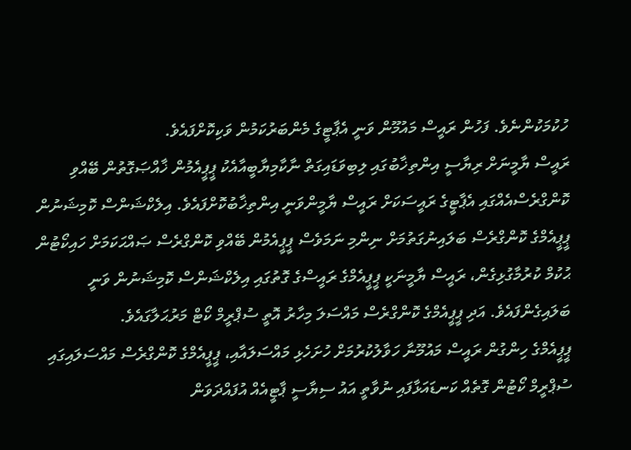ހުކުމަކުންނެވެ. ފަހުން ރައީސް މައުމޫން ވަނީ އެޕާޓީގެ މެންބަރުކަމުން ވަކިކޮށްފައެވެ.
ރައީސް ޔާމީނަށް ރިޔާސީ އިންތިޚާބުގައި ލިބިވަޑައިގަތް ނާކާމިޔާބީއާއެކު ޕީޕީއެމުން ޚާއްޞަގޮތުން ބޭއްވި ކޮންގްރެސްއެއްގައި އެޕާޓީގެ ރައީސަކަށް ރައީސް ޔާމީންވަނީ އިންތިޚާބުކޮށްފައެވެ. އިލެކްޝަންސް ކޮމިޝަނުން ޕީޕީއެމްގެ ކޮންގްރެސް ބަލައިނުގަތުމަށް ނިންމި ނަމަވެސް ޕީޕީއެމުން ބޭއްވި ކޮންގްރެސް ޞައްޙަކަމަށް ހައިކޯޓުން ޙުކުމް ކުރުމާގުޅިގެން، ރައީސް ޔާމީނަކީ ޕީޕީއެމްގެ ރައީސްގެ ގޮތުގައި އިލެކްޝަންސް ކޮމިޝަނުން ވަނީ ބަލައިގެންފައެވެ. އަދި ޕީޕީއެމްގެ ކޮންގްރެސް މައްސަލަ މިހާރު އޮތީ ސުޕްރީމް ކޯޓް މަރުޙަލާގައެވެ.
ޕީޕީއެމްގެ ހިންގުން ރައީސް މައުމޫނާ ހަވާލުކުރުމަށް ހުށަހެޅި މައްސަލައާއި، ޕީޕީއެމްގެ ކޮންގްރެސް މައްސަލައިގައި ސުޕްރީމް ކޯޓުން ގޮތެއް ކަނޑައަޅާފައި ނުވާތީ އައު ސިޔާސީ ޕާޓީއެއް އުފައްދަވަން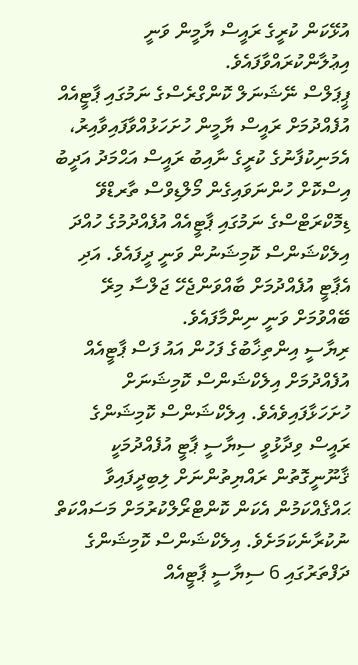އުޅޭކަން ކުރީގެ ރައީސް ޔާމީން ވަނީ އިޢުލާންކުރައްވާފައެވެ.
ޕީޕަލްސް ނޭޝަނަލް ކޮންގްރެސްގެ ނަމުގައި ޕާޓީއެއް އުފެއްދުމަށް ރައީސް ޔާމީން ހުށަހަޅުއްވާފައިވާއިރު، އެމަނިކުފާނުގެ ކުރީގެ ނާއިބު ރައީސް އަޙްމަދު އަދީބު އިސްކޮށް ހުންނަވައިގެން މޯލްޑިވްސް ތާރޑްވޭ ޑިމޮކްރަޓްސްގެ ނަމުގައި ޕާޓީއެއް އުފެއްދުމުގެ ހުއްދަ އިލެކްޝަންސް ކޮމިޝަނުން ވަނީ ދީފައެވެ. އަދި އެޕާޓީ އުފެއްދުމަށް ބާއްވަންޖެހޭ ޖަލްސާ މިރޭ ބޭއްވުމަށް ވަނީ ނިންމާފައެވެ.
ރިޔާސީ އިންތިޚާބުގެ ފަހުން އައު ފަސް ޕާޓީއެއް އުފެއްދުމަށް އިލެކްޝަންސް ކޮމިޝަނަށް ހުށަހަޅާފައިވެއެވެ. އިލެކްޝަންސް ކޮމިޝަންގެ ރައީސް ވިދާޅުވީ ސިޔާސީ ޕާޓީ އުފެއްދުމަކީ ޤާނޫނީގޮތުން ރައްޔިތުންނަށް ލިބިދީފައިވާ ޙައްޤެއްކަމުން އެކަން ކޮންޓްރޯލްކުރުމަށް މަސައްކަތް ނުކުރާނެކަމަށެވެ. އިލެކްޝަންސް ކޮމިޝަންގެ ދަފްތަރުގައި 6 ސިޔާސީ ޕާޓީއެއް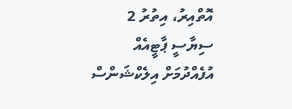އޮތްއިރު، އިތުރު 2 ސިޔާސީ ޕާޓީއެއް އުފެއްދުމަށް އިލެކްޝަންސް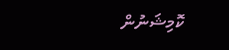ކޮމިޝަނުން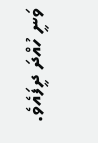ވަނީ ހުއްދަ ދީފައެވެ.